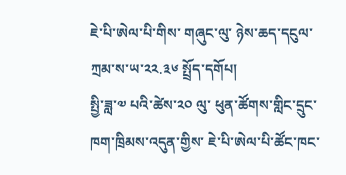ཇེ་པི་ཨེལ་པི་གིས་ གཞུང་ལུ་ ཉེས་ཆད་དངུལ་ཀྲམ་ས་ཡ་༢༢.༣༦ སྤྲོད་དགོཔ།
སྤྱི་ཟླ་༧ པའི་ཚེས་༢༠ ལུ་ ཕུན་ཚོགས་གླིང་དྲུང་ཁག་ཁྲིམས་འདུན་གྱིས་ ཇེ་པི་ཨེལ་པི་ཚོང་ཁང་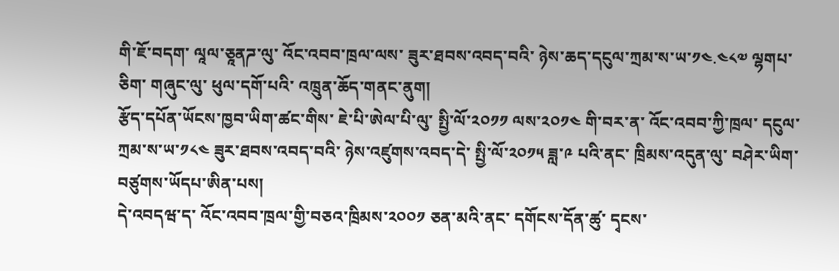གི་ཇོ་བདག་ ལཱལ་ཅཱནཌ་ལུ་ འོང་འབབ་ཁྲལ་ལས་ ཟུར་ཐབས་འབད་བའི་ ཉེས་ཆད་དངུལ་ཀྲམ་ས་ཡ་༡༤.༤༨༧ ལྷགཔ་ཅིག་ གཞུང་ལུ་ ཕུལ་དགོ་པའི་ འཁྲུན་ཆོད་གནང་ནུག།
རྩོད་དཔོན་ཡོངས་ཁྱབ་ཡིག་ཚང་གིས་ ཇེ་པི་ཨེལ་པི་ལུ་ སྤྱི་ལོ་༢༠༡༡ ལས་༢༠༡༤ གི་བར་ན་ འོང་འབབ་ཀྱི་ཁྲལ་ དངུལ་ཀྲམ་ས་ཡ་༡༨༤ ཟུར་ཐབས་འབད་བའི་ ཉེས་འཛུགས་འབད་དེ་ སྤྱི་ལོ་༢༠༡༥ ཟླ་༩ པའི་ནང་ ཁྲིམས་འདུན་ལུ་ བཤེར་ཡིག་བཙུགས་ཡོདཔ་ཨིན་པས།
དེ་འབདཝ་ད་ འོང་འབབ་ཁྲལ་གྱི་བཅའ་ཁྲིམས་༢༠༠༡ ཅན་མའི་ནང་ དགོངས་དོན་ཚུ་ དྭངས་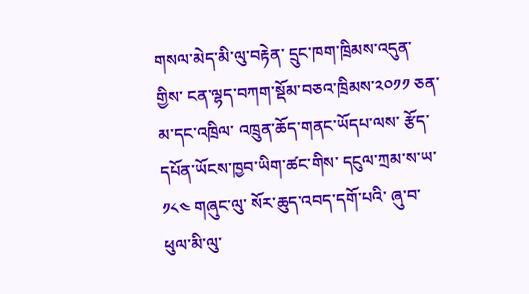གསལ་མེད་མི་ལུ་བརྟེན་ དྲུང་ཁག་ཁྲིམས་འདུན་གྱིས་ ངན་ལྷད་བཀག་སྡོམ་བཅའ་ཁྲིམས་༢༠༡༡ ཅན་མ་དང་འཁྲིལ་ འཁྲུན་ཆོད་གནང་ཡོདཔ་ལས་ རྩོད་དཔོན་ཡོངས་ཁྱབ་ཡིག་ཚང་གིས་ དངུལ་ཀྲམ་ས་ཡ་༡༨༤ གཞུང་ལུ་ སོར་ཆུད་འབད་དགོ་པའི་ ཞུ་བ་ཕུལ་མི་ལུ་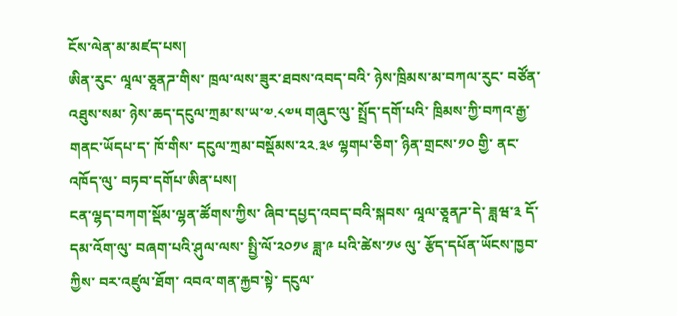ངོས་ལེན་མ་མཛད་པས།
ཨིན་རུང་ ལཱལ་ཅཱནཌ་གིས་ ཁྲལ་ལས་ཟུར་ཐབས་འབད་བའི་ ཉེས་ཁྲིམས་མ་བཀལ་རུང་ བཙོན་འཐུས་སམ་ ཉེས་ཆད་དངུལ་ཀྲམ་ས་ཡ་༧.༨༧༥ གཞུང་ལུ་ སྤྲོད་དགོ་པའི་ ཁྲིམས་ཀྱི་བཀའ་རྒྱ་གནང་ཡོདཔ་ད་ ཁོ་གིས་ དངུལ་ཀྲམ་བསྡོམས་༢༢.༣༦ ལྷགཔ་ཅིག་ ཉིན་གྲངས་༡༠ གྱི་ ནང་འཁོད་ལུ་ བཏབ་དགོཔ་ཨིན་པས།
ངན་ལྷད་བཀག་སྡོམ་ལྷན་ཚོགས་ཀྱིས་ ཞིབ་དཔྱད་འབད་བའི་སྐབས་ ལཱལ་ཅཱནཌ་དེ་ ཟླཝ་༣ དོ་དམ་འོག་ལུ་ བཞག་པའི་ཤུལ་ལས་ སྤྱི་ལོ་༢༠༡༦ ཟླ་༩ པའི་ཚེས་༡༦ ལུ་ རྩོད་དཔོན་ཡོངས་ཁྱབ་ཀྱིས་ བར་འཛུལ་ཐོག་ འབའ་གན་རྐྱབ་སྟེ་ དངུལ་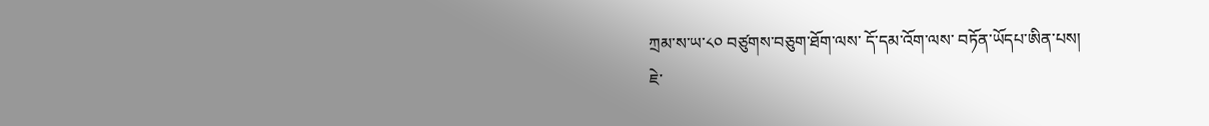ཀྲམ་ས་ཡ་༨༠ བཙུགས་བཅུག་ཐོག་ལས་ དོ་དམ་འོག་ལས་ བཏོན་ཡོདཔ་ཨིན་པས།
ཇེ་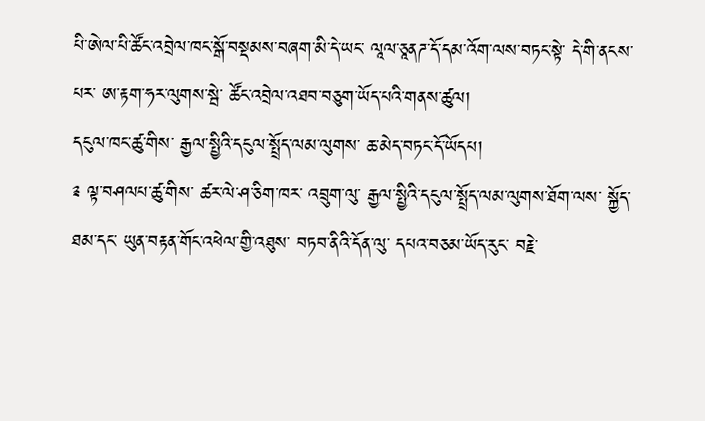པི་ཨེལ་པི་ཚོང་འབྲེལ་ཁང་སྒོ་བསྡམས་བཞག་མི་དེ་ཡང་ ལཱལ་ཅཱནཌ་དོ་དམ་འོག་ལས་བཏང་སྟེ་ དེ་གི་ནངས་པར་ ཨ་རྟག་ཧར་ལུགས་སྦེ་ ཚོང་འབྲེལ་འཐབ་བཅུག་ཡོད་པའི་གནས་ཚུལ།
དངུལ་ཁང་ཚུ་གིས་ རྒྱལ་སྤྱིའི་དངུལ་སྤྲོད་ལམ་ལུགས་ ཆ་མེད་བཏང་དོ་ཡོདཔ།
༉ ལྟ་བཤལཔ་ཚུ་གིས་ ཚར་ལེ་ཤ་ཅིག་ཁར་ འབྲུག་ལུ་ རྒྱལ་སྤྱིའི་དངུལ་སྤྲོད་ལམ་ལུགས་ཐོག་ལས་ སྐྱོད་ཐམ་དང་ ཡུན་བརྟན་གོང་འཕེལ་གྱི་འཐུས་ བཏབ་ནིའི་དོན་ལུ་ དཔའ་བཅམ་ཡོད་རུང་ བརྗེ་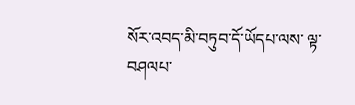སོར་འབད་མི་བཏུབ་དོ་ཡོདཔ་ལས་ ལྟ་བཤལཔ་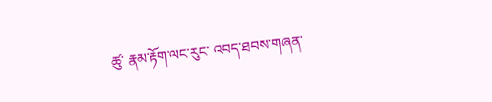ཚུ་ རྣམ་རྟོག་ལང་རུང་ འབད་ཐབས་གཞན་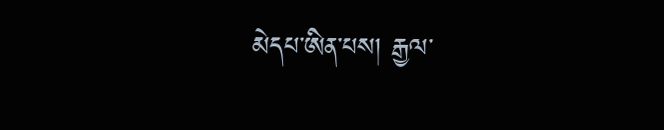མེདཔ་ཨིན་པས། རྒྱལ་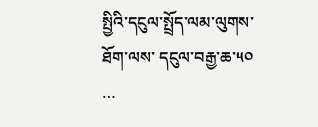སྤྱིའི་དངུལ་སྤྲོད་ལམ་ལུགས་ཐོག་ལས་ དངུལ་བརྒྱ་ཆ་༥༠ …